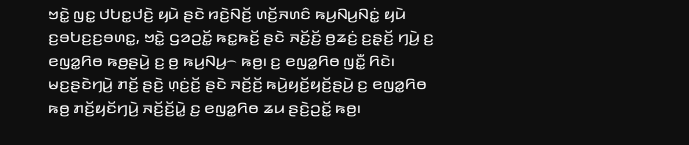ꤠꤢꤧ꤭ ꤜꤢ꤭ ꤓꤝꤢ꤭ꤓꤢꤧ꤬ ꤟꤣꤧ ꤔꤢꤧ ꤙꤢꤧ꤬ꤡꤢꤩ꤬ ꤛꤢꤩ꤬ꤏꤛꤢꤨ ꤒꤣ꤬ꤡꤣ꤬ꤡꤢꤦ꤭ ꤟꤣꤧ ꤢ꤬ꤋꤝꤢ꤬ꤢ꤬ꤋꤛꤢ꤭, ꤠꤢꤧ꤭ ꤞꤤꤑꤢꤩ꤭ ꤒꤢ꤭ꤒꤢꤩ꤬ ꤔꤢꤧ ꤏꤢꤩ꤬ꤢꤩ꤬ ꤥ꤬ꤘꤢꤦ꤬ ꤢ꤬ꤔ꤫ꤢꤩ꤬ ꤚꤣꤧ꤬ ꤢ꤬ ꤕꤜꤤ꤭ꤖꤥ ꤒꤥ꤬ꤔꤣꤧ꤬ ꤢ꤬ ꤥ꤬ ꤒꤣ꤬ꤡꤣ꤬꤮ ꤒꤥ꤬꤯ ꤢ꤬ ꤕꤜꤤ꤭ꤖꤥ ꤜꤢꤪ꤭ ꤖꤢꤧ꤯ ꤗꤢ꤬ꤔꤢꤧꤚꤣꤧ꤬ ꤊꤢꤩ꤬ ꤔꤢꤧ꤬ ꤛ꤫ꤢꤦ꤬ꤢꤩ꤬ ꤔꤢꤧ ꤏꤢꤩ꤬ꤢꤩ꤬ ꤒꤣꤧ꤬ꤟꤢꤩ꤬ꤟꤢꤩ꤬ꤔꤣꤧ꤬ ꤢ꤬ ꤕꤜꤤ꤭ꤖꤥ ꤒꤥ꤬ ꤊꤢꤩ꤬ꤟꤢꤩꤚꤣꤧ꤬ ꤏꤢꤩ꤬ꤢꤩ꤬ꤣꤧ꤭ ꤢ꤬ ꤕꤜꤤ꤭ꤖꤥ ꤘꤣ ꤔꤢꤧ꤬ꤑꤢꤩ꤭ ꤒꤥ꤬꤯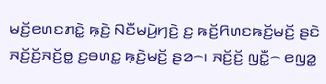ꤗꤢꤩ꤬ꤕꤛꤢꤊꤢꤧ꤭ ꤒ꤫ꤢꤧ꤬ ꤡꤢꤪꤗꤣꤧ꤬ꤚꤢꤧ꤬ ꤢ꤬ ꤒꤢꤩ꤬ꤖꤛꤢꤒꤢꤩ꤬ꤗꤢꤩ꤬ ꤔꤢꤧ ꤏꤢꤩ꤬ꤢꤩ꤬ꤏꤢꤩ꤬ꤥ꤭ ꤢ꤬ꤋꤛꤢ꤭ ꤒ꤫ꤢꤧ꤬ꤗꤢꤩ꤬ ꤔꤤ꤮꤯ ꤏꤢꤩ꤬ꤢꤩ꤬ ꤜꤢꤪ꤭꤮ ꤕꤜꤤ꤭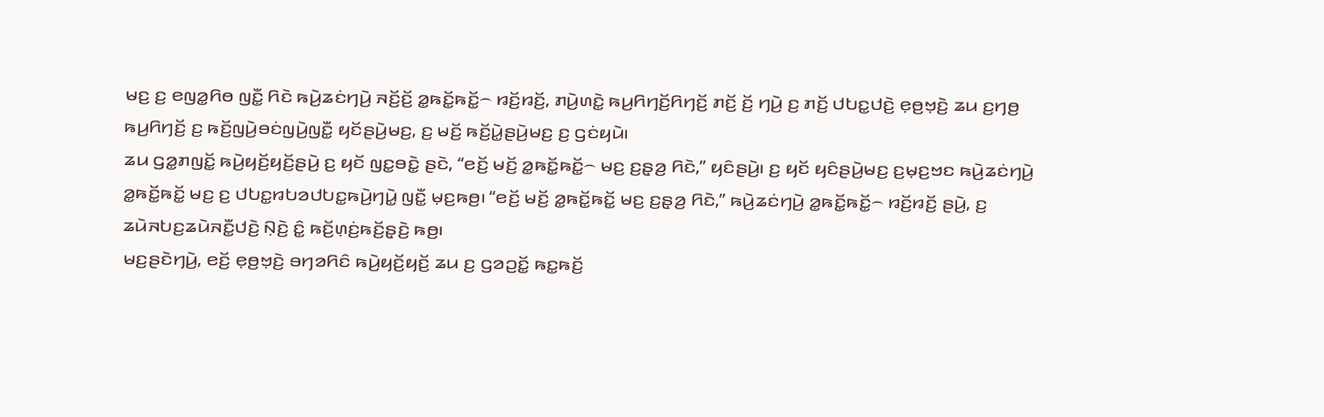ꤗꤢ꤬ ꤢ꤬ ꤕꤜꤤ꤭ꤖꤥ ꤜꤢꤪ꤭ ꤖꤢꤧ ꤒꤣꤧ꤬ꤘꤢꤦꤚꤣꤧ꤬ ꤏꤢꤩ꤬ꤢꤩ꤬ ꤤ꤭ꤒꤢꤩ꤭ꤒꤢꤩ꤭꤮ ꤙꤢꤩ꤬ꤙꤢꤩ꤬, ꤊꤣꤧ꤬ꤛꤢꤧ꤭ ꤒꤣ꤬ꤖꤚꤢꤩ꤬ꤖꤚꤢꤩ꤬ ꤊꤢꤩ꤬ ꤢꤩ꤬ ꤚꤣꤧ꤬ ꤢ꤬ ꤊꤢꤩ꤬ ꤓꤝꤢ꤭ꤓꤢꤧ꤬ ꤕ꤫ꤥ꤬ꤠ꤫ꤢꤧ꤬ ꤘꤣ ꤢ꤬ꤚꤥ꤬ ꤒꤣ꤬ꤖꤚꤢꤩ꤬ ꤢ꤬ ꤒꤢꤩ꤬ꤜꤣꤧ꤬ꤋꤢꤦꤜꤣꤧ꤬ꤜꤢꤪ꤭ ꤟꤢꤩꤔꤣꤧ꤬ꤗꤢ꤬, ꤢ꤬ ꤗꤢꤩ꤬ ꤒꤢꤩ꤬ꤣꤧ꤭ꤔꤣꤧ꤬ꤗꤢ꤬ ꤢ꤬ ꤞꤢꤦꤟꤣꤧ꤯
ꤘꤣ ꤞꤤ꤭ꤊꤜꤢꤩ꤭ ꤒꤣꤧ꤬ꤟꤢꤩ꤬ꤟꤢꤩ꤬ꤔꤣꤧ꤬ ꤢ꤬ ꤟꤢꤩ ꤜꤢ꤭ꤋꤢꤧ꤭ ꤔꤢꤧ, “ꤕꤢꤩ꤬ ꤗꤢꤩ꤬ ꤤ꤭ꤒꤢꤩ꤭ꤒꤢꤩ꤭꤮ ꤗꤢ꤬ ꤢ꤬ꤔ꤫ꤤ꤬ ꤖꤢꤧ,” ꤟꤢꤨꤔꤣꤧ꤬꤯ ꤢ꤬ ꤟꤢꤩ ꤟꤢꤨꤔꤣꤧ꤬ꤗꤢ꤬ ꤢ꤬ꤗ꤫ꤢ꤬ꤠꤢ ꤒꤣꤧ꤬ꤘꤢꤦꤚꤣꤧ꤬ ꤤ꤭ꤒꤢꤩ꤭ꤒꤢꤩ꤭ ꤗꤢ꤬ ꤢ꤬ ꤓꤝꤢ꤭ꤙꤝꤤꤓꤝꤢ꤭ꤒꤣꤧ꤬ꤚꤣꤧ꤭ ꤜꤢꤪ꤭ ꤗ꤫ꤢ꤬ꤒꤥ꤬꤯ “ꤕꤢꤩ꤬ ꤗꤢꤩ꤬ ꤤ꤭ꤒꤢꤩ꤭ꤒꤢꤩ꤭ ꤗꤢ꤬ ꤢ꤬ꤔ꤫ꤤ꤬ ꤖꤢꤧ,” ꤒꤣꤧ꤬ꤘꤢꤦꤚꤣꤧ꤬ ꤤ꤭ꤒꤢꤩ꤭ꤒꤢꤩ꤭꤮ ꤙꤢꤩ꤬ꤙꤢꤩ꤬ ꤔꤣꤧ꤬, ꤢ꤬ ꤘꤣꤧꤏꤝꤢ꤬ꤘꤣꤧꤏꤢꤪ꤭ꤓꤢꤧ꤬ ꤡ꤫ꤢꤧ꤬ ꤢꤨ꤭ ꤒꤢꤩ꤬ꤛ꤫ꤢꤦ꤬ꤒꤢꤩ꤬ꤔ꤫ꤢꤧ꤬ ꤒꤥ꤬꤯
ꤗꤢ꤬ꤔꤢꤧꤚꤣꤧ꤬, ꤕꤢꤩ꤬ ꤕ꤫ꤥ꤬ꤠ꤫ꤢꤧ꤬ ꤋꤚꤤꤖꤢꤨ ꤒꤣꤧ꤬ꤟꤢꤩ꤬ꤟꤢꤩ꤬ ꤘꤣ ꤢ꤬ ꤞꤤꤑꤢꤩ꤭ ꤒꤢ꤭ꤒꤢꤩ꤬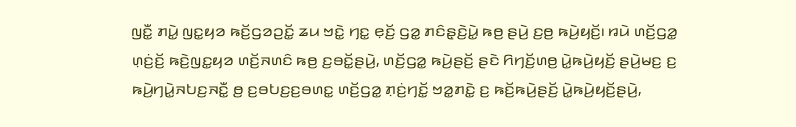ꤜꤢꤪ꤭ ꤊꤣꤧ꤭ ꤜꤢ꤭ꤟꤤ ꤒꤢꤩ꤬ꤞꤤꤑꤢꤩ꤭ ꤘꤣ ꤠꤢꤧ꤭ ꤚꤢ꤭ ꤕ꤫ꤢꤩ꤬ ꤞꤤ꤭ ꤊꤢꤨꤔ꤫ꤢꤧ꤬ꤣꤧ꤭ ꤒꤥ꤬ ꤔꤣꤧ꤬ ꤢ꤬ꤥ꤬ ꤒꤣꤧ꤬ꤟꤢꤩ꤬꤯ ꤙꤣꤧ ꤛꤢꤩ꤬ꤞꤤ꤭ ꤛ꤫ꤢꤦ꤬ꤢꤩ꤬ ꤒꤢꤧ꤬ꤜꤢ꤭ꤟꤤ ꤛꤢꤩ꤬ꤏꤛꤢꤨ ꤒꤥ꤬ ꤢ꤬ꤋꤢꤩ꤭ꤔꤣꤧ꤬, ꤛꤢꤩ꤬ꤞꤤ꤭ ꤒꤣꤧ꤬ꤔꤢꤩ꤬ ꤔꤢꤧ ꤖꤚꤢꤩ꤬ꤛꤥ꤬ ꤣꤧ꤭ꤒꤣꤧ꤬ꤟꤢꤩ꤬ ꤔꤣꤧ꤬ꤗꤢ꤬ ꤢ꤬ ꤒꤣꤧ꤬ꤚꤣꤧ꤭ꤏꤝꤢ꤬ꤏꤢꤪ꤭ ꤥ꤬ ꤢ꤬ꤋꤝꤢ꤬ꤢ꤬ꤋꤛꤢ꤭ ꤛꤢꤩ꤬ꤞꤤ꤭ ꤊ꤫ꤢꤦ꤬ꤚꤢꤩ꤭ ꤠꤤ꤭ꤊꤢꤧ꤭ ꤢ꤬ ꤒꤢꤩ꤬ꤒꤣꤧ꤬ꤔꤢꤩ꤬ ꤣꤧ꤭ꤒꤣꤧ꤬ꤟꤢꤩ꤬ꤔꤣꤧ꤬,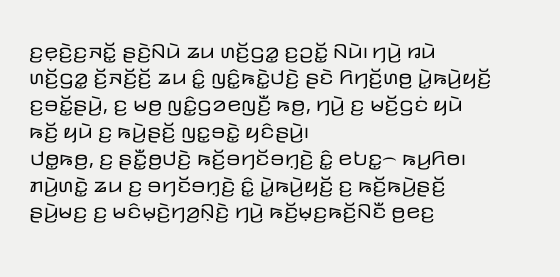ꤢ꤬ꤕ꤫ꤢꤧ꤬ꤢ꤬ꤏꤢꤩ꤭ ꤔꤢꤧ꤬ꤡꤣꤧ ꤘꤣ ꤛꤢꤩ꤬ꤞꤤ꤭ ꤢ꤬ꤑꤢꤩ꤭ ꤡꤣꤧ꤯ ꤚꤣꤧ꤬ ꤙꤣꤧ ꤛꤢꤩ꤬ꤞꤤ꤭ ꤢꤩ꤬ꤏꤢꤩ꤬ꤢꤩ꤬ ꤘꤣ ꤢꤨ꤭ ꤜꤢꤨ꤭ꤒꤢꤧ꤭ꤓꤢꤧ꤬ ꤔꤢꤧ ꤖꤚꤢꤩ꤬ꤛꤥ꤬ ꤣꤧ꤭ꤒꤣꤧ꤬ꤟꤢꤩ꤬ ꤢ꤬ꤋꤢꤩ꤭ꤔꤣꤧ꤬, ꤢ꤬ ꤗꤥ꤬ ꤜꤢꤨ꤭ꤞꤤꤕꤜꤢꤪ꤬ ꤒꤥ꤬, ꤚꤣꤧ꤬ ꤢ꤬ ꤗꤢꤩ꤬ꤞꤢꤦ ꤟꤣꤧ ꤒꤢꤩ꤬ ꤟꤣꤧ ꤢ꤬ ꤒꤣꤧ꤬ꤔꤢꤩ꤬ ꤜꤢ꤭ꤋꤢꤧ꤭ ꤟꤢꤨꤔꤣꤧ꤬꤯
ꤓꤥ꤭ꤒꤥ꤬, ꤢ꤬ ꤔꤢꤪ꤭ꤥ꤬ꤓꤢꤧ꤬ ꤒꤢꤩ꤬ꤋꤚꤢꤩꤋꤚ꤫ꤢꤧ꤬ ꤢꤨ꤭ ꤕꤝꤢ꤭꤮ ꤒꤣ꤬ꤖꤥ꤯ ꤊꤣꤧ꤬ꤛꤢꤧ꤭ ꤘꤣ ꤢ꤬ ꤋꤚꤢꤩꤋꤚ꤫ꤢꤧ꤬ ꤢꤨ꤭ ꤣꤧ꤭ꤒꤣꤧ꤬ꤟꤢꤩ꤬ ꤢ꤬ ꤒꤢꤩ꤬ꤒꤣꤧ꤬ꤔꤢꤩ꤬ ꤔꤣꤧ꤬ꤗꤢ꤬ ꤢ꤬ ꤗꤢꤨꤗ꤫ꤢꤧ꤬ꤚꤤ꤬ꤡ꤫ꤢꤧ꤬ ꤚꤣꤧ꤬ ꤒꤢꤩ꤬ꤗ꤫ꤢ꤬ꤒꤢꤩ꤬ꤡꤢꤪ ꤥ꤬ꤕꤢ꤬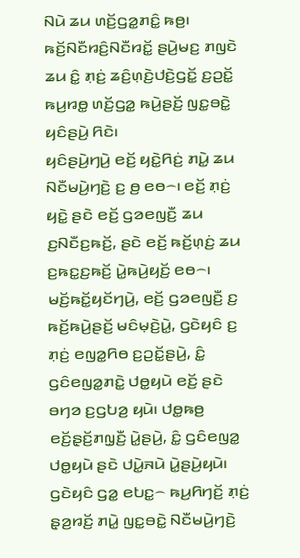ꤡꤣꤧ ꤘꤣ ꤛꤢꤩ꤬ꤞꤤ꤭ꤊꤢꤨ꤭ ꤒꤥ꤬꤯ ꤒꤢꤩ꤬ꤡꤢꤪꤙꤢꤨ꤬ꤡꤢꤪꤙꤢꤩ꤭ ꤔꤣꤧ꤬ꤗꤢ꤬ ꤊꤜꤢꤧ ꤘꤣ ꤢꤨ꤭ ꤊ꤫ꤢꤦ꤬ ꤘꤢꤨ꤬ꤛ꤫ꤢꤧ꤬ꤓꤢꤧ꤬ꤞꤢꤩ꤭ ꤢ꤬ꤑꤢꤩ꤭ ꤒꤣ꤬ꤙꤥ꤭ ꤛꤢꤩ꤬ꤞꤤ꤭ ꤒꤣꤧ꤬ꤔꤢꤩ꤬ ꤜꤢ꤭ꤋꤢꤧ꤭ ꤟꤢꤨꤔꤣꤧ꤬ ꤖꤢꤧ꤯
ꤟꤢꤨꤔꤣꤧ꤬ꤚꤣꤧ꤬ ꤕꤢꤩ꤬ ꤟꤢꤧ꤭ꤖꤢꤦ꤬ ꤊꤣꤧ꤭ ꤘꤣ ꤡꤢꤪꤗꤣꤧ꤬ꤚꤢꤧ꤬ ꤢ꤬ ꤥ꤬ ꤕꤥ꤮꤯ ꤕꤢꤩ꤬ ꤊ꤫ꤢꤦ꤬ ꤟꤢꤧ꤭ ꤔꤢꤧ ꤕꤢꤩ꤬ ꤞꤤꤕꤜꤢꤪ꤬ ꤘꤣ ꤢ꤬ꤡꤢꤪꤢ꤬ꤒꤢꤩ꤬, ꤔꤢꤧ ꤕꤢꤩ꤬ ꤒꤢꤩ꤬ꤛ꤫ꤢꤦ꤬ ꤘꤣ ꤢ꤬ꤒꤢ꤭ꤢ꤬ꤒꤢꤩ꤬ ꤣꤧ꤭ꤒꤣꤧ꤬ꤟꤢꤩ꤬ ꤕꤥ꤮꤯ ꤗꤢꤩ꤬ꤒꤢꤩ꤭ꤟꤢꤩꤚꤣꤧ꤬, ꤕꤢꤩ꤬ ꤞꤤꤕꤜꤢꤪ꤬ ꤢ꤬ ꤒꤢꤩ꤬ꤒꤣꤧ꤬ꤔꤢꤩ꤬ ꤗꤢꤨꤗ꤫ꤢꤧ꤬ꤣꤧ꤭, ꤞꤢꤧꤟꤢꤨ ꤢ꤬ ꤊ꤫ꤢꤦ꤬ ꤕꤜꤤ꤭ꤖꤥ ꤢ꤬ꤑꤢꤩ꤭ꤔꤣꤧ꤬, ꤢꤨ꤭ ꤞꤢꤨꤕꤜꤤ꤭ꤊꤢꤧ꤭ ꤓꤥ꤭ꤟꤣꤧ ꤕꤢꤩ꤬ ꤔꤢꤧ ꤋꤚꤤ ꤢ꤬ꤞꤝꤤ꤬ ꤟꤣꤧ꤯ ꤓꤥ꤭ꤒꤥ꤬ ꤕꤢꤩ꤬ꤔ꤫ꤢꤩ꤬ꤊꤜ꤫ꤢꤪ꤬ ꤣꤧ꤭ꤔꤣꤧ꤬, ꤢꤨ꤭ ꤞꤢꤨꤕꤜꤤ꤭ ꤓꤥ꤭ꤟꤣꤧ ꤔꤢꤧ ꤓꤣꤧ꤭ꤏꤣꤧ ꤣꤧ꤭ꤔꤣꤧ꤬ꤟꤣꤧ꤯
ꤞꤢꤧꤟꤢꤨ ꤞꤤ꤭ ꤕꤝꤢ꤭꤮ ꤒꤣ꤬ꤖꤚꤢꤩ꤬ ꤊ꤫ꤢꤦ꤬ ꤔ꤫ꤤ꤬ꤙꤢꤩ꤬ ꤊꤣꤧ꤭ ꤜꤢ꤭ꤋꤢꤧ꤭ ꤡꤢꤪꤗꤣꤧ꤬ꤚꤢꤧ꤬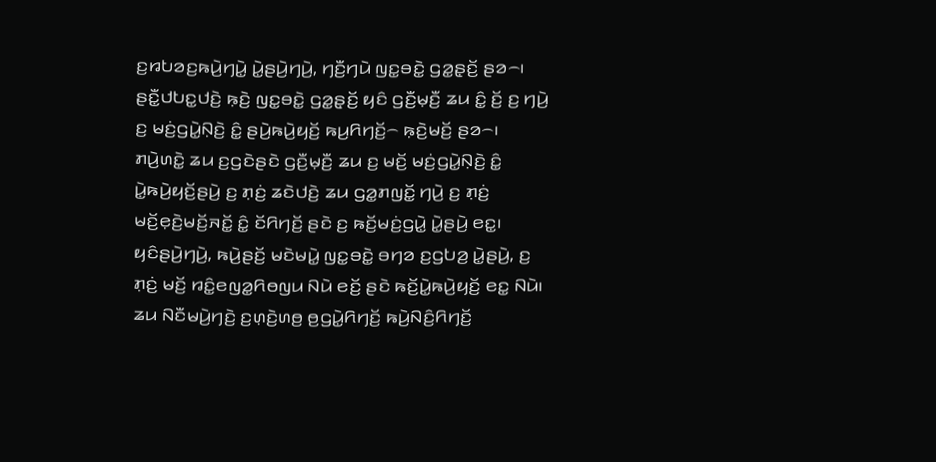ꤢ꤬ꤙꤝꤤꤢ꤬ꤒꤣꤧ꤬ꤚꤣꤧ꤭ ꤣꤧ꤭ꤔꤣꤧ꤬ꤚꤣꤧ꤬, ꤚꤢꤪ꤬ꤚꤣꤧ ꤜꤢ꤭ꤋꤢꤧ꤭ ꤞꤤ꤭ꤔ꤫ꤢꤩ꤬ ꤔꤤ꤮꤯ ꤔꤢꤪ꤭ꤓꤝꤢ꤭ꤓꤢꤧ꤬ ꤒ꤫ꤢꤧ꤬ ꤜꤢ꤭ꤋꤢꤧ꤭ ꤞꤤ꤭ꤔ꤫ꤢꤩ꤬ ꤟꤢꤨ ꤞꤢꤪ꤬ꤗ꤫ꤢꤪ꤬ ꤘꤣ ꤢꤨ꤭ ꤢꤩ꤬ ꤢ꤬ ꤚꤣꤧ꤬ ꤢ꤬ ꤗꤢꤦ꤬ꤞꤣꤧ꤭ꤡ꤫ꤢꤧ꤬ ꤢꤨ꤭ ꤔꤣꤧ꤬ꤒꤣꤧ꤬ꤟꤢꤩ꤬ ꤒꤣ꤬ꤖꤚꤢꤩ꤬꤮ ꤒ꤫ꤢꤧ꤬ꤗꤢꤩ꤬ ꤔꤤ꤮꤯ ꤊꤣꤧ꤬ꤛꤢꤧ꤭ ꤘꤣ ꤢ꤬ꤞꤢꤧꤔꤢꤧ ꤞꤢꤪ꤬ꤗ꤫ꤢꤪ꤬ ꤘꤣ ꤢ꤬ ꤗꤢꤩ꤬ ꤗꤢꤦ꤬ꤞꤣꤧ꤭ꤡ꤫ꤢꤧ꤬ ꤢꤨ꤭ ꤣꤧ꤭ꤒꤣꤧ꤬ꤟꤢꤩ꤬ꤔꤣꤧ꤬ ꤢ꤬ ꤊ꤫ꤢꤦ꤬ ꤘꤢꤧꤓꤢꤧ꤬ ꤘꤣ ꤞꤤ꤭ꤊꤜꤢꤩ꤭ ꤚꤣꤧ꤬ ꤢ꤬ ꤊ꤫ꤢꤦ꤬ ꤗꤢꤩ꤬ꤕ꤫ꤢꤧ꤬ꤗꤢꤩ꤬ꤏꤢꤩ꤭ ꤢꤨ꤭ ꤢꤩꤖꤚꤢꤩ꤬ ꤔꤢꤧ ꤢ꤬ ꤒꤢꤩ꤬ꤗꤢꤦ꤬ꤞꤣꤧ꤭ ꤣꤧ꤭ꤔꤣꤧ꤬ ꤕꤢ꤭꤯
ꤟꤢꤨꤔꤣꤧ꤬ꤚꤣꤧ꤬, ꤒꤣꤧ꤬ꤔꤢꤩ꤬ ꤗꤢꤧꤗꤣꤧ꤭ ꤜꤢ꤭ꤋꤢꤧ꤭ ꤋꤚꤤ ꤢ꤬ꤞꤝꤤ꤬ ꤣꤧ꤭ꤔꤣꤧ꤬, ꤢ꤬ ꤊ꤫ꤢꤦ꤬ ꤗꤢꤩ꤬ ꤙꤢꤨ꤭ꤕꤜꤤ꤭ꤖꤥꤜꤣ ꤡꤣꤧ ꤕꤢꤩ꤬ ꤔꤢꤧ ꤒꤢꤩ꤬ꤣꤧ꤭ꤒꤣꤧ꤬ꤟꤢꤩ꤬ ꤕꤢ꤭ ꤡꤣꤧ꤯ ꤘꤣ ꤡꤢꤪꤗꤣꤧ꤬ꤚꤢꤧ꤬ ꤢ꤬ꤛ꤫ꤢꤧ꤬ꤛꤥ꤬ ꤥ꤬ꤞꤣꤧ꤭ꤖꤚꤢꤩ꤬ ꤒꤣꤧ꤬ꤡꤢꤨ꤬ꤖꤚꤢꤩ꤬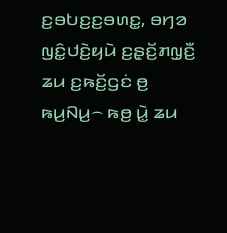ꤢ꤬ꤋꤝꤢ꤬ꤢ꤬ꤋꤛꤢ꤭, ꤋꤚꤤ ꤜꤢꤨ꤭ꤓꤢꤧ꤬ꤟꤣꤧ ꤢ꤬ꤔ꤫ꤢꤩ꤬ꤊꤜ꤫ꤢꤪ꤬ ꤘꤣ ꤢ꤬ꤒꤢꤩ꤬ꤞꤢꤦ ꤥ꤬ ꤒꤣ꤬ꤡꤣ꤬꤮ ꤒꤥ꤬ ꤣꤧ꤭ ꤘꤣ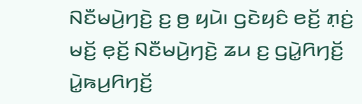ꤡꤢꤪꤗꤣꤧ꤬ꤚꤢꤧ꤬ ꤢ꤬ ꤥ꤬ ꤟꤣꤧ꤯ ꤞꤢꤧꤟꤢꤨ ꤕꤢꤩ꤬ ꤊ꤫ꤢꤦ꤬ ꤗꤢꤩ꤬ ꤕ꤫ꤢꤩ꤬ ꤡꤢꤪꤗꤣꤧ꤬ꤚꤢꤧ꤬ ꤘꤣ ꤢ꤬ ꤞꤣꤧ꤭ꤖꤚꤢꤩ꤬ ꤣꤧ꤭ꤒꤣ꤬ꤖꤚꤢꤩ꤬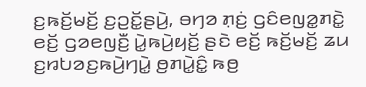ꤢ꤬ꤒꤢꤩ꤬ꤗꤢꤩ꤬ ꤢ꤬ꤑꤢꤩ꤭ꤔꤣꤧ꤬, ꤋꤚꤤ ꤊ꤫ꤢꤦ꤬ ꤞꤢꤨꤕꤜꤤ꤭ꤊꤢꤧ꤭ ꤕꤢꤩ꤬ ꤞꤤꤕꤜꤢꤪ꤬ ꤣꤧ꤭ꤒꤣꤧ꤬ꤟꤢꤩ꤬ ꤔꤢꤧ ꤕꤢꤩ꤬ ꤒꤢꤩ꤬ꤗꤢꤩ꤬ ꤘꤣ ꤢ꤬ꤙꤝꤤꤢ꤬ꤒꤣꤧ꤬ꤚꤣꤧ꤭ ꤥ꤬ꤊꤣꤧ꤭ꤢꤨ꤭ ꤒꤥ꤬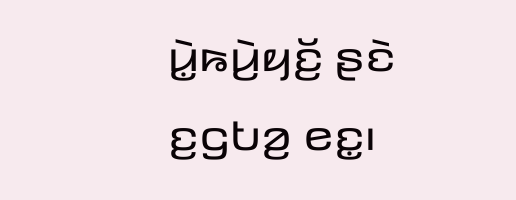ꤣꤧ꤭ꤒꤣꤧ꤬ꤟꤢꤩ꤬ ꤔꤢꤧ ꤢ꤬ꤞꤝꤤ꤬ ꤕꤢ꤭꤯